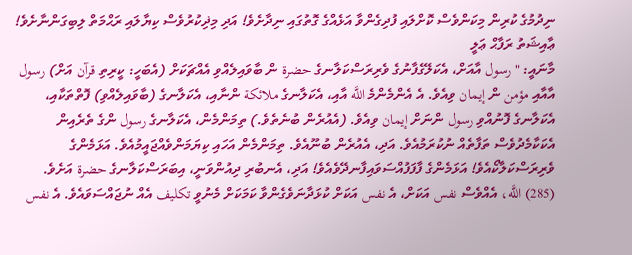ނިދުމުގެ ކުރިން މިކަންވެސް ކޮށްލައި ފުދިގެންވާ އަޅެއްގެ ގޮތުގައި ނިދާށެވެ! އަދި މިޛިކުރުވެސް ކިޔާލައި ރަޙްމަތް ލިބިގަންނާށެވެ!
ޢާއިޝަތު ރަފާޙް ޢަލީ
މާނައީ: "رسول އާއަށް، އެކަލޭގެފާނުގެ ވެރިރަސްކަލާނގެ حضرة ން ބާވައިލެއްވި އެއްޗަކަށް (އެބަހީ: ކީރިތި قرآن އަށް) رسول އާއާއި مؤمن ން إيمان ވިއެވެ. އެ އެންމެންމެ اللَّه އާއި، އެކަލާނގެ ملائكة ންނާއި، އެކަލާނގެ (ބާވައިލެއްވި) ފޮތްތަކާއި، އެކަލާނގެ ފޮނުއްވި رسول ންނަށް إيمان ވިއެވެ. (އެއުރެން ބުނެތެވެ.) ތިމަންމެން، އެކަލާނގެ رسول ންގެ ތެރެއިން އެކަކާމެދުވެސް ތަފާތެއް ނުކުރަމުއެވެ. އަދި، އެއުރެން ބުނޫއެވެ. ތިމަންމެން އަހައި ކިޔަމަންވެއްޖައީމުއެވެ. އަޅަމެންގެ ވެރިރަސްކަލާކޯއެވެ! އަޅަމެންގެ ފާފަފުއްސަވައިފާނދޭވެއެވެ! އަދި، އެނބުރި ދިއުންވަނީ، އިބަރަސްކަލާނގެ حضرة އަށެވެ. (285) اللَّه، އެއްވެސް نفس އަކަށް، އެ نفس އަކަށް ކުޅަދާނަވެގެންވާ ކަމަކަށް މެނުވީ تكليف އެއް ނުޖައްސަވައެވެ. އެ نفس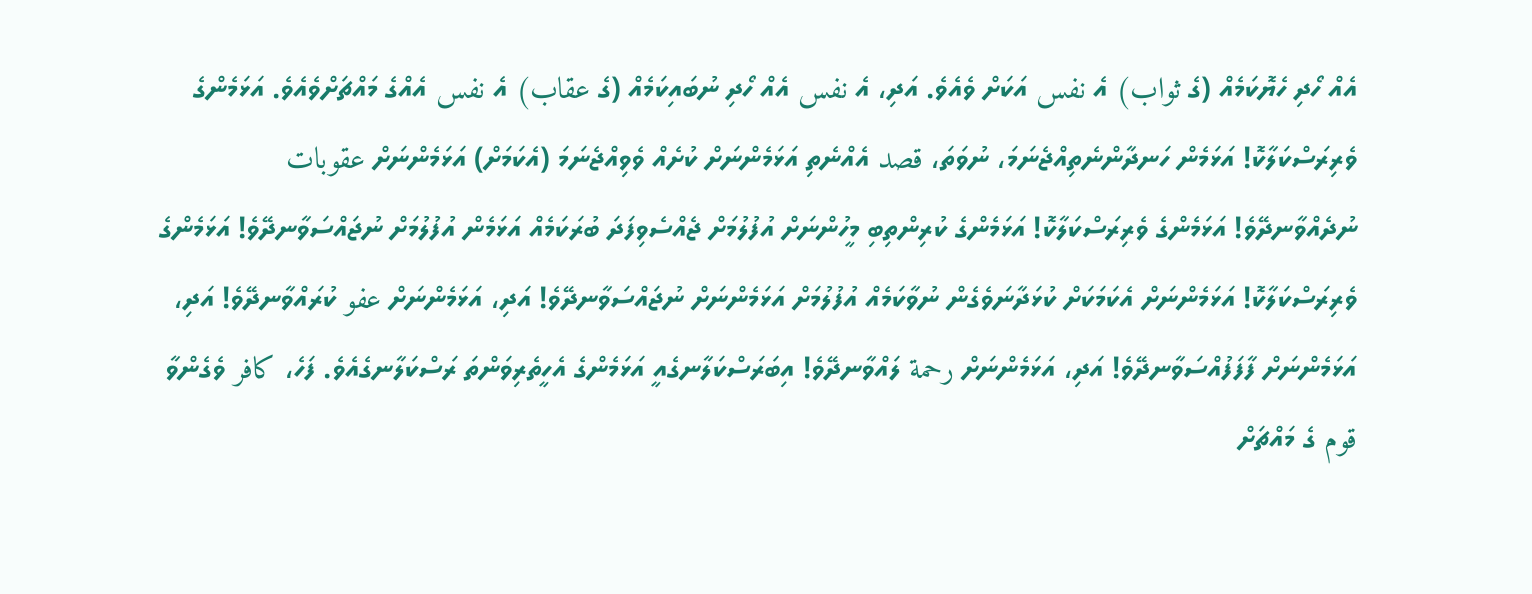އެއް ހޯދި ހެޔޮކަމެއް (ގެ ثواب) އެ نفس އަކަށް ވެއެވެ. އަދި، އެ نفس އެއް ހޯދި ނުބައިކަމެއް (ގެ عقاب) އެ نفس އެއްގެ މައްޗަށްވެއެވެ. އަޅަމެންގެ ވެރިރަސްކަލާކޮ! އަޅަމެން ހަނދާންނެތިއްޖެނަމަ، ނުވަތަ، قصد އެއްނެތި އަޅަމެންނަށް ކުށެއް ވެވިއްޖެނަމަ (އެކަމަށް) އަޅަމެންނަށް عقوبات ނުދެއްވާނދޭވެ! އަޅަމެންގެ ވެރިރަސްކަލާކޮ! އަޅަމެންގެ ކުރިންތިބި މީހުންނަށް އުފުލުމަށް ޖެއްސެވިފަދަ ބުރަކަމެއް އަޅަމެން އުފުލުމަށް ނުޖައްސަވާނދޭވެ! އަޅަމެންގެ ވެރިރަސްކަލާކޮ! އަޅަމެންނަށް އެކަމަކަށް ކުޅަދާނަވެގެން ނުވާކަމެއް އުފުލުމަށް އަޅަމެންނަށް ނުޖައްސަވާނދޭވެ! އަދި، އަޅަމެންނަށް عفو ކުރައްވާނދޭވެ! އަދި، އަޅަމެންނަށް ފާފަފުއްސަވާނދޭވެ! އަދި، އަޅަމެންނަށް رحمة ލައްވާނދޭވެ! އިބަރަސްކަލާނގެއީ އަޅަމެންގެ އެހީތެރިވަންތަ ރަސްކަލާނގެއެވެ. ފަހެ، كافر ވެގެންވާ قوم ގެ މައްޗަށް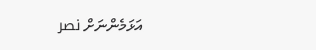އަޅަމެންނަށް نصر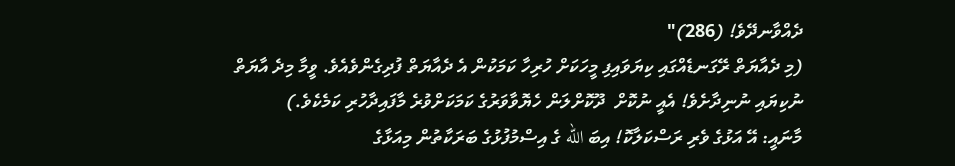ދެއްވާނދޭވެ! (286)"
(މި ދެއާޔަތް ރޭގަނޑެއްގައި ކިޔަވައިފި މީހަކަށް ހުރިހާ ކަމަކުން އެ ދެއާޔަތް ފުދިގެންވެއެވެ. ވީމާ މިދެ އާޔަތް ނުކިޔައި ނުނިދާށެވެ! އެއީ ނުކޮށް  ދޫކޮށްލަން ހެޔޮވާވަރުގެ ކަމަކަށްވުރެ މާފައިދާހުރި ކަމެކެވެ.)
މާނައީ: އޭ އަޅުގެ ވެރި ރަސްކަލާކޮ! އިބަ الله ގެ އިސްމުފުޅުގެ ބަރަކާތުން މިއަޅާގެ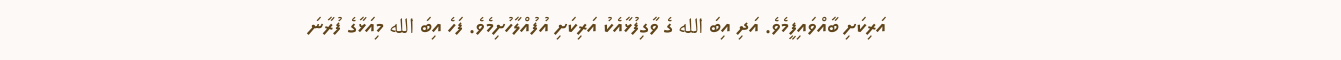އަރިކަށި ބާއްވައިފީމެވެ. އަދި އިބަ الله ގެ ވާގިފުޅާއެކު އަރިކަށި އުފުއްލާހުށިމެވެ. ފަހެ އިބަ الله މިއަޅާގެ ފުރާނަ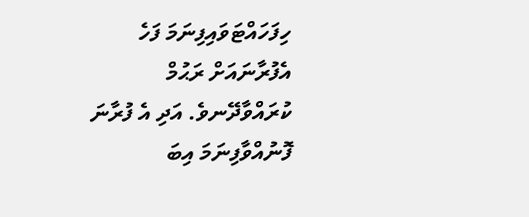ހިފަހައްޓަވައިފިނަމަ ފަހެ އެފުރާނައަށް ރަޙުމް ކުރައްވާދޭނވެ. އަދި އެ ފުރާނަ ފޮނުއްވާފިނަމަ އިބަ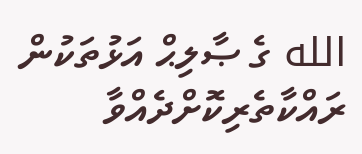الله ގެ ޞާލިޙް އަޅުތަކުން ރައްކާތެރިކޮށްދެއްވާ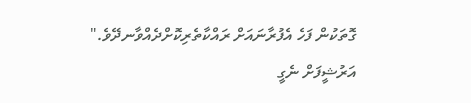ގޮތަކުން ފަހެ އެފުރާނައަށް ރައްކާތެރިކޮށްދެއްވާނދޭވެ."
އަރުޝީފަށް ނެގީ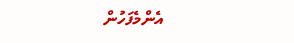އެންމެފަހުން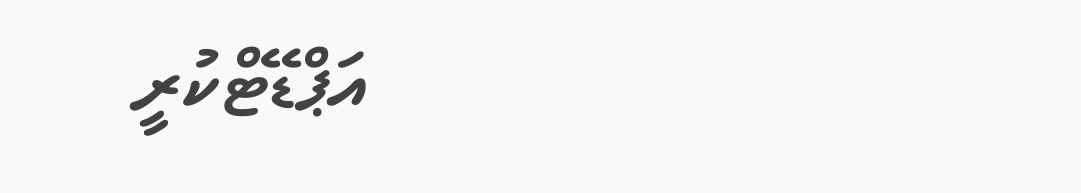އަޕްޑޭޓްކުރީ